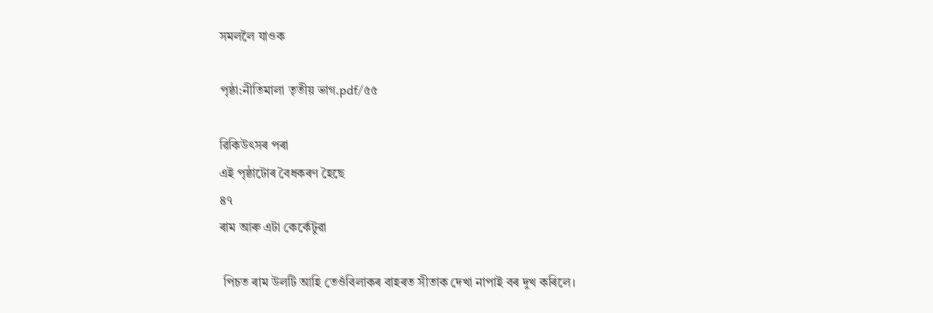সমললৈ যাওক

পৃষ্ঠা:নীতিমালা তৃতীয় ভাগ.pdf/৫৫

ৱিকিউৎসৰ পৰা
এই পৃষ্ঠাটোৰ বৈধকৰণ হৈছে
৪৭
ৰাম আৰু এটা কেৰ্কেটুৱা

 পিচত ৰাম উলটি আহি তেওঁবিলাকৰ বাহৰত সীতাক দেখা নাপাই বৰ দুখ কৰিলে।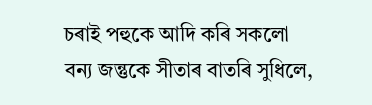চৰাই পহুকে আদি কৰি সকলো বন্য জন্তুকে সীতাৰ বাতৰি সুধিলে,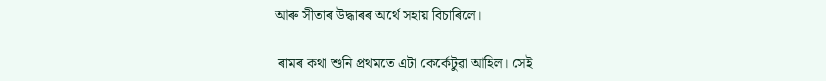আৰু সীতাৰ উদ্ধাৰৰ অৰ্থে সহায় বিচাৰিলে।

 ৰামৰ কথা শুনি প্ৰথমতে এটা কেৰ্কেটুৱা আহিল। সেই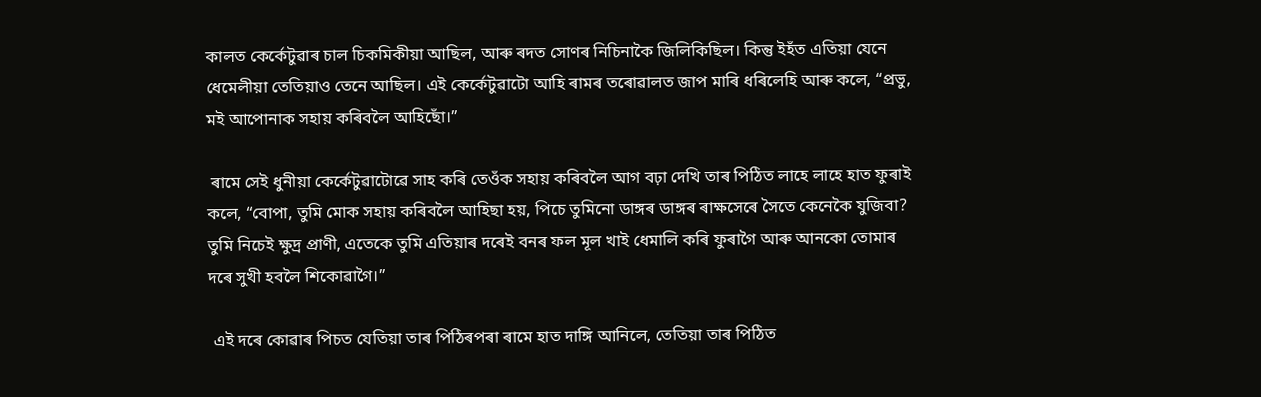কালত কেৰ্কেটুৱাৰ চাল চিকমিকীয়া আছিল, আৰু ৰদত সোণৰ নিচিনাকৈ জিলিকিছিল। কিন্তু ইহঁত এতিয়া যেনে ধেমেলীয়া তেতিয়াও তেনে আছিল। এই কেৰ্কেটুৱাটো আহি ৰামৰ তৰোৱালত জাপ মাৰি ধৰিলেহি আৰু কলে, “প্ৰভু, ম‍ই আপোনাক সহায় কৰিবলৈ আহিছোঁ।”

 ৰামে সেই ধুনীয়া কেৰ্কেটুৱাটোৱে সাহ কৰি তেওঁক সহায় কৰিবলৈ আগ বঢ়া দেখি তাৰ পিঠিত লাহে লাহে হাত ফুৰাই কলে, “বোপা, তুমি মোক সহায় কৰিবলৈ আহিছা হয়, পিচে তুমিনো ডাঙ্গৰ ডাঙ্গৰ ৰাক্ষসেৰে সৈতে কেনেকৈ যুজিবা? তুমি নিচেই ক্ষুদ্ৰ প্ৰাণী, এতেকে তুমি এতিয়াৰ দৰেই বনৰ ফল মূল খাই ধেমালি কৰি ফুৰাগৈ আৰু আনকো তোমাৰ দৰে সুখী হবলৈ শিকোৱাগৈ।”

 এই দৰে কোৱাৰ পিচত যেতিয়া তাৰ পিঠিৰপৰা ৰামে হাত দাঙ্গি আনিলে, তেতিয়া তাৰ পিঠিত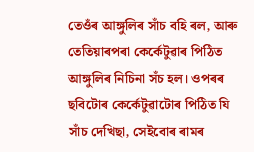তেওঁৰ আঙ্গুলিৰ সাঁচ বহি ৰল, আৰু তেতিয়াৰপৰা কেৰ্কেটুৱাৰ পিঠিত আঙ্গুলিৰ নিচিনা সঁচ হল। ওপৰৰ ছবিটোৰ কেৰ্কেটুৱাটোৰ পিঠিত যি সাঁচ দেখিছা, সেইবোৰ ৰামৰ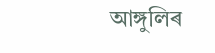আঙ্গুলিৰ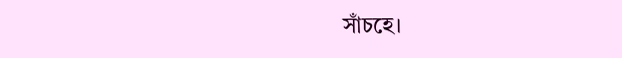সাঁচহে।